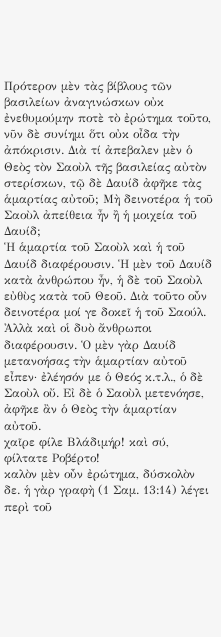Πρότερον μὲν τὰς βίβλους τῶν βασιλείων ἀναγινώσκων οὐκ ἐνεθυμούμην ποτὲ τὸ ἐρώτημα τοῦτο, νῦν δὲ συνίημι ὅτι οὐκ οἶδα τὴν ἀπόκρισιν. Διὰ τί ἀπεβαλεν μὲν ὁ Θεὸς τὸν Σαοὺλ τῆς βασιλείας αὐτὸν στερίσκων, τῷ δὲ Δαυίδ ἀφῆκε τὰς ἁμαρτίας αὐτοῦ; Μὴ δεινοτέρα ἡ τοῦ Σαοὺλ ἀπείθεια ἦν ἢ ἡ μοιχεία τοῦ Δαυίδ;
Ἡ ἁμαρτία τοῦ Σαοὺλ καὶ ἡ τοῦ Δαυίδ διαφέρουσιν. Ἡ μὲν τοῦ Δαυίδ κατὰ ἀνθρώπου ἦν, ἡ δὲ τοῦ Σαοὺλ εὐθὺς κατὰ τοῦ Θεοῦ. Διὰ τοῦτο οὖν δεινοτέρα μοί γε δοκεῖ ἡ τοῦ Σαούλ. Ἀλλὰ καὶ οἱ δυὸ ἄνθρωποι διαφέρουσιν. Ὁ μὲν γὰρ Δαυίδ μετανοήσας τὴν ἁμαρτίαν αὐτοῦ εἶπεν· ἐλέησόν με ὁ Θεός κ.τ.λ., ὁ δὲ Σαοὺλ οὔ. Εἰ δὲ ὁ Σαοὺλ μετενόησε, ἀφῆκε ἂν ὁ Θεὸς τὴν ἁμαρτίαν αὐτοῦ.
χαῖρε φίλε Βλάδιμήρ! καὶ σύ, φίλτατε Ροβέρτο!
καλὸν μὲν οὖν ἐρώτημα, δύσκολὸν δε. ἡ γὰρ γραφὴ (1 Σαμ. 13:14) λέγει περὶ τοῦ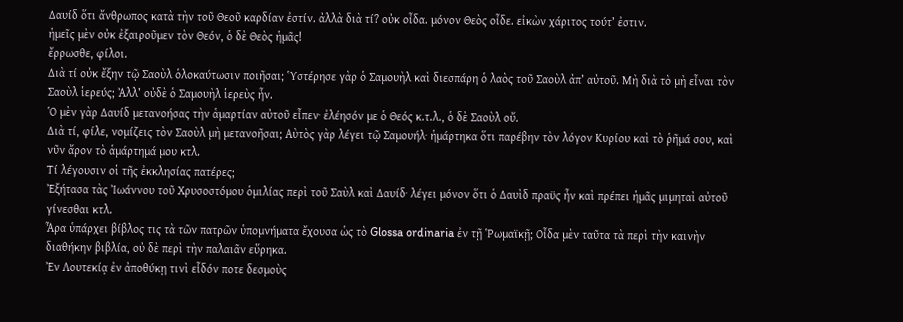Δαυίδ ὅτι ἄνθρωπος κατὰ τὴν τοῦ Θεοῦ καρδίαν ἐστίν. ἀλλὰ διὰ τί? οὐκ οἶδα. μόνον Θεὸς οἶδε. εἰκὼν χάριτος τούτ’ ἐστιν.
ἡμεῖς μὲν οὐκ ἐξαιροῦμεν τὸν Θεόν, ὁ δὲ Θεὸς ἡμᾶς!
ἔρρωσθε, φίλοι.
Διὰ τί οὐκ ἔξην τῷ Σαοὺλ ὁλοκαύτωσιν ποιῆσαι; Ὑστέρησε γὰρ ὁ Σαμουὴλ καὶ διεσπάρη ὁ λαὸς τοῦ Σαοὺλ ἀπ’ αὐτοῦ. Μὴ διὰ τὸ μὴ εἶναι τὸν Σαοὺλ ἱερεύς; Ἀλλ’ οὐδὲ ὁ Σαμουὴλ ἱερεὺς ἦν.
Ὁ μὲν γὰρ Δαυίδ μετανοήσας τὴν ἁμαρτίαν αὐτοῦ εἶπεν· ἐλέησόν με ὁ Θεός κ.τ.λ., ὁ δὲ Σαοὺλ οὔ.
Διὰ τί, φίλε, νομίζεις τὸν Σαοὺλ μὴ μετανοῆσαι; Αὺτὸς γὰρ λέγει τῷ Σαμουήλ· ἡμάρτηκα ὅτι παρέβην τὸν λόγον Κυρίου καὶ τὸ ῥῆμά σου, καὶ νῦν ἄρον τὸ ἁμάρτημά μου κτλ.
Τί λέγουσιν οἱ τῆς ἐκκλησίας πατέρες;
Ἐξήτασα τὰς Ἰωάννου τοῦ Χρυσοστόμου ὁμιλίας περὶ τοῦ Σαὺλ καὶ Δαυίδ· λέγει μόνον ὅτι ὁ Δαυὶδ πραϋς ἦν καὶ πρέπει ἡμᾶς μιμηταὶ αὐτοῦ γίνεσθαι κτλ.
Ἆρα ὑπάρχει βίβλος τις τὰ τῶν πατρῶν ὑπομνήματα ἔχουσα ὡς τὸ Glossa ordinaria ἐν τῇ Ῥωμαϊκῇ; Οἶδα μὲν ταῦτα τὰ περὶ τὴν καινὴν διαθήκην βιβλία, οὐ δὲ περὶ τὴν παλαιᾶν εὕρηκα.
Ἐν Λουτεκίᾳ ἐν ἀποθύκῃ τινὶ εἷδόν ποτε δεσμοὺς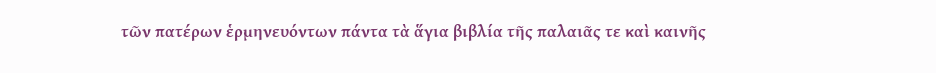τῶν πατέρων ἑρμηνευόντων πάντα τὰ ἅγια βιβλία τῆς παλαιᾶς τε καὶ καινῆς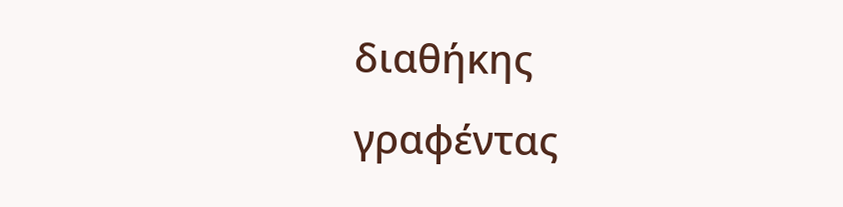διαθήκης γραφέντας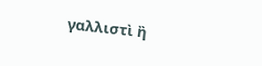γαλλιστὶ ἢ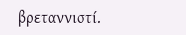βρεταννιστί.